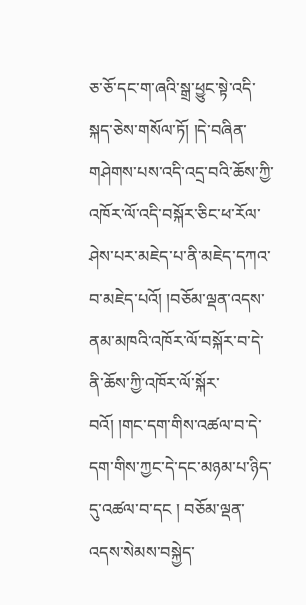ཅ་ཅོ་དང་ག་ཞའི་སྒྲ་ཕྱུང་སྟེ་འདི་སྐད་ཅེས་གསོལ་ཏོ། །དེ་བཞིན་གཤེགས་པས་འདི་འདྲ་བའི་ཆོས་ཀྱི་འཁོར་ལོ་འདི་བསྐོར་ཅིང་ཕ་རོལ་ཤེས་པར་མཇེད་པ་ནི་མཇེད་དཀའ་བ་མཇེད་པའོ། །བཅོམ་ལྡན་འདས་ནམ་མཁའི་འཁོར་ལོ་བསྐོར་བ་དེ་ནི་ཆོས་ཀྱི་འཁོར་ལོ་སྐོར་བའོ། །གང་དག་གིས་འཚལ་བ་དེ་དག་གིས་ཀྱང་དེ་དང་མཉམ་པ་ཉིད་དུ་འཚལ་བ་དང ། བཅོམ་ལྡན་འདས་སེམས་བསྐྱེད་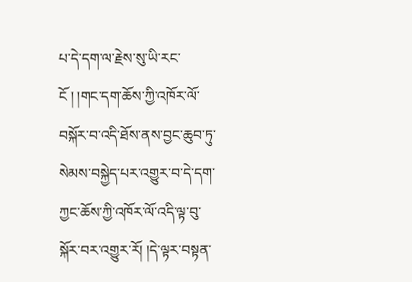པ་དེ་དག་ལ་རྗེས་སུ་ཡི་རང་ངོ ། །གང་དག་ཆོས་ཀྱི་འཁོར་ལོ་བསྐོར་བ་འདི་ཐོས་ནས་བྱང་ཆུབ་ཏུ་སེམས་བསྐྱེད་པར་འགྱུར་བ་དེ་དག་ཀྱང་ཆོས་ཀྱི་འཁོར་ལོ་འདི་ལྟ་བུ་སྐོར་བར་འགྱུར་རོ། །དེ་ལྟར་བསྟན་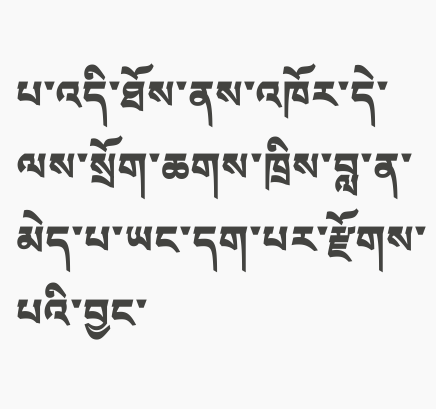པ་འདི་ཐོས་ནས་འཁོར་དེ་ལས་སྲོག་ཆགས་ཁྲིས་བླ་ན་མེད་པ་ཡང་དག་པར་རྫོགས་པའི་བྱང་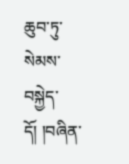ཆུབ་ཏུ་སེམས་བསྐྱེད་དོ། །བཞིན་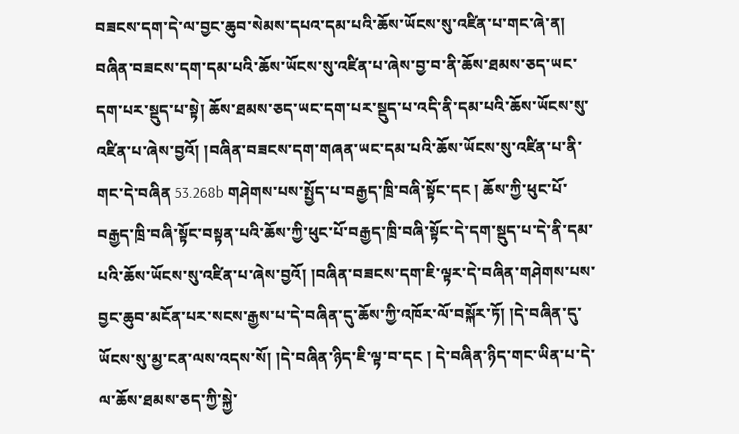བཟངས་དག་དེ་ལ་བྱང་ཆུབ་སེམས་དཔའ་དམ་པའི་ཆོས་ཡོངས་སུ་འཛིན་པ་གང་ཞེ་ན། བཞིན་བཟངས་དག་དམ་པའི་ཆོས་ཡོངས་སུ་འཛིན་པ་ཞེས་བྱ་བ་ནི་ཆོས་ཐམས་ཅད་ཡང་དག་པར་སྡུད་པ་སྟེ། ཆོས་ཐམས་ཅད་ཡང་དག་པར་སྡུད་པ་འདི་ནི་དམ་པའི་ཆོས་ཡོངས་སུ་འཛིན་པ་ཞེས་བྱའོ། །བཞིན་བཟངས་དག་གཞན་ཡང་དམ་པའི་ཆོས་ཡོངས་སུ་འཛིན་པ་ནི་གང་དེ་བཞིན 53.268b གཤེགས་པས་སྤྱོད་པ་བརྒྱད་ཁྲི་བཞི་སྟོང་དང ། ཆོས་ཀྱི་ཕུང་པོ་བརྒྱད་ཁྲི་བཞི་སྟོང་བསྟན་པའི་ཆོས་ཀྱི་ཕུང་པོ་བརྒྱད་ཁྲི་བཞི་སྟོང་དེ་དག་སྡུད་པ་དེ་ནི་དམ་པའི་ཆོས་ཡོངས་སུ་འཛིན་པ་ཞེས་བྱའོ། །བཞིན་བཟངས་དག་ཇི་ལྟར་དེ་བཞིན་གཤེགས་པས་བྱང་ཆུབ་མངོན་པར་སངས་རྒྱས་པ་དེ་བཞིན་དུ་ཆོས་ཀྱི་འཁོར་ལོ་བསྐོར་ཏོ། །དེ་བཞིན་དུ་ཡོངས་སུ་མྱ་ངན་ལས་འདས་སོ། །དེ་བཞིན་ཉིད་ཇི་ལྟ་བ་དང ། དེ་བཞིན་ཉིད་གང་ཡིན་པ་དེ་ལ་ཆོས་ཐམས་ཅད་ཀྱི་སྐྱེ་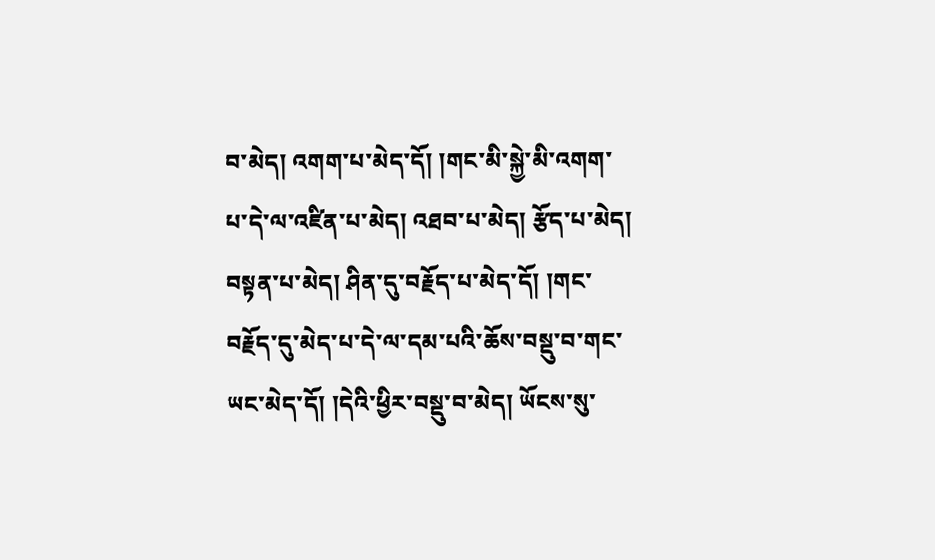བ་མེད། འགག་པ་མེད་དོ། །གང་མི་སྐྱེ་མི་འགག་པ་དེ་ལ་འཛིན་པ་མེད། འཐབ་པ་མེད། རྩོད་པ་མེད། བསྟན་པ་མེད། ཤིན་དུ་བརྗོད་པ་མེད་དོ། །གང་བརྗོད་དུ་མེད་པ་དེ་ལ་དམ་པའི་ཆོས་བསྡུ་བ་གང་ཡང་མེད་དོ། །དེའི་ཕྱིར་བསྡུ་བ་མེད། ཡོངས་སུ་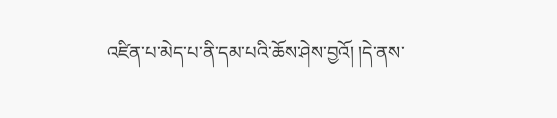འཛིན་པ་མེད་པ་ནི་དམ་པའི་ཆོས་ཤེས་བྱའོ། །དེ་ནས་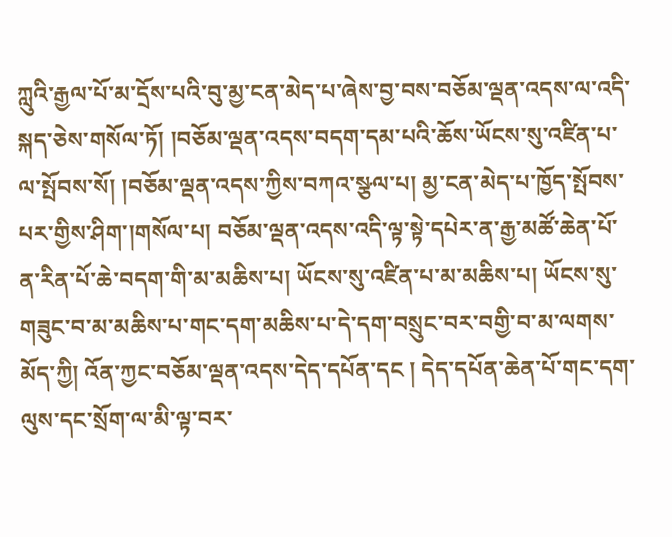ཀླུའི་རྒྱལ་པོ་མ་དྲོས་པའི་བུ་མྱ་ངན་མེད་པ་ཞེས་བྱ་བས་བཅོམ་ལྡན་འདས་ལ་འདི་སྐད་ཅེས་གསོལ་ཏོ། །བཅོམ་ལྡན་འདས་བདག་དམ་པའི་ཆོས་ཡོངས་སུ་འཛིན་པ་ལ་སྤོབས་སོ། །བཅོམ་ལྡན་འདས་ཀྱིས་བཀའ་སྩལ་པ། མྱ་ངན་མེད་པ་ཁྱོད་སྤོབས་པར་གྱིས་ཤིག་།གསོལ་པ། བཅོམ་ལྡན་འདས་འདི་ལྟ་སྟེ་དཔེར་ན་རྒྱ་མཚོ་ཆེན་པོ་ན་རིན་པོ་ཆེ་བདག་གི་མ་མཆིས་པ། ཡོངས་སུ་འཛིན་པ་མ་མཆིས་པ། ཡོངས་སུ་གཟུང་བ་མ་མཆིས་པ་གང་དག་མཆིས་པ་དེ་དག་བསྲུང་བར་བགྱི་བ་མ་ལགས་མོད་ཀྱི། འོན་ཀྱང་བཅོམ་ལྡན་འདས་དེད་དཔོན་དང ། དེད་དཔོན་ཆེན་པོ་གང་དག་ལུས་དང་སྲོག་ལ་མི་ལྟ་བར་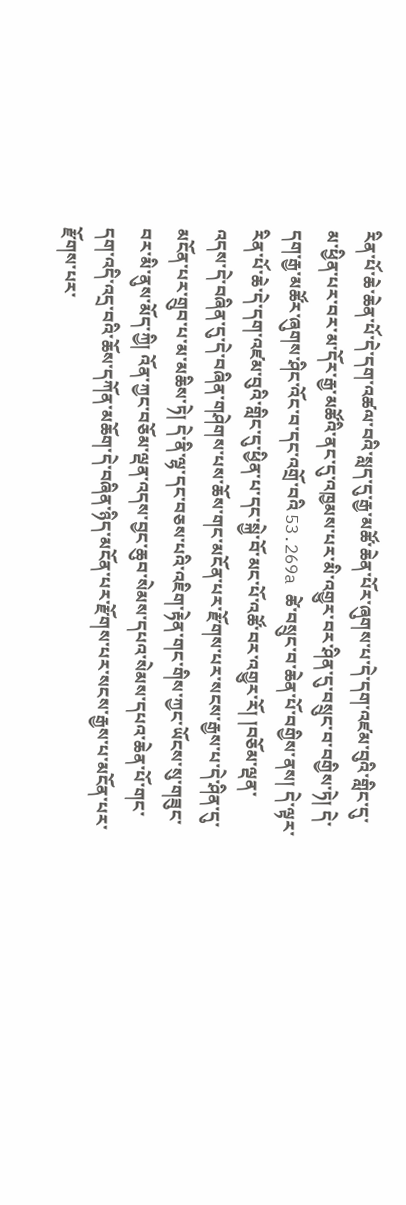རིན་པོ་ཆེ་ཆེན་པོ་དེ་དག་འཚལ་བའི་སླད་དུ་རྒྱ་མཚོ་ཆེན་པོར་ཞུགས་པ་དེ་དག་འཛམ་བུའི་གླིང་དུ་མ་ཕྱིན་པར་བར་མ་དོར་རྒྱ་མཚོའི་ནང་དུ་འཁྱམས་པར་མི་འགྱུར་བར་ཤིན་དུ་བསྲུང་བ་བགྱིས་ཏེ། དེ་དག་རྒྱ་མཚོར་ཞུགས་ཤིང་འོང་བ་དང་འགྲོ་བའི 53.269a ཚེ་བསྲུང་བ་ཆེན་པོ་བགྱིས་ནས། དེ་ལྟར་རིན་པོ་ཆེ་དེ་དག་འཛམ་བུའི་གླིང་དུ་ཕྱིན་པ་དང་སྐྱེ་བོ་མང་པོ་འཚོ་བར་འགྱུར་རོ། །བཅོམ་ལྡན་འདས་དེ་བཞིན་དུ་དེ་བཞིན་གཤེགས་པས་ཆོས་གང་མངོན་པར་རྫོགས་པར་སངས་རྒྱས་པ་དེ་ཤིན་དུ་མངོན་པར་གྲུབ་པ་མ་མཆིས་ཏེ། དེ་ནི་ལྷ་དང་བཅས་པའི་འཇིག་རྟེན་གང་གིས་ཀྱང་ཡོངས་སུ་གཟུང་བར་མི་ནུས་མོད་ཀྱི། འོན་ཀྱང་བཅོམ་ལྡན་འདས་བྱང་ཆུབ་སེམས་དཔའ་སེམས་དཔའ་ཆེན་པོ་གང་དག་འདི་འདྲ་བའི་ཆོས་དཀོན་མཆོག་དེ་བཞིན་ཉིད་མངོན་པར་རྫོགས་པར་སངས་རྒྱས་པ་མངོན་པར་རྫོགས་པར་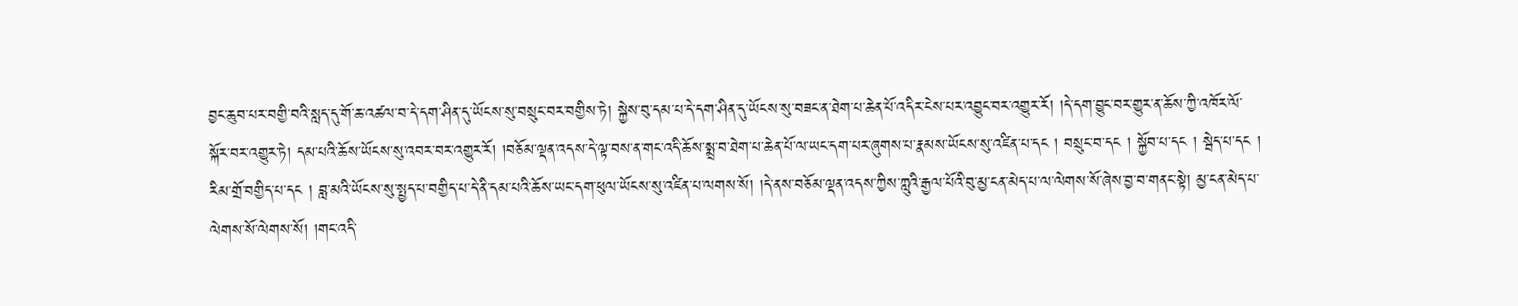བྱང་ཆུབ་པར་བགྱི་བའི་སླད་དུ་གོ་ཆ་འཚལ་བ་དེ་དག་ཤིན་དུ་ཡོངས་སུ་བསྲུང་བར་བགྱིས་ཏེ། སྐྱེས་བུ་དམ་པ་དེ་དག་ཤིན་དུ་ཡོངས་སུ་བཟང་ན་ཐེག་པ་ཆེན་པོ་འདིར་ངེས་པར་འབྱུང་བར་འགྱུར་རོ། །དེ་དག་བྱུང་བར་གྱུར་ན་ཆོས་ཀྱི་འཁོར་ལོ་སྐོར་བར་འགྱུར་ཏེ། དམ་པའི་ཆོས་ཡོངས་སུ་འབར་བར་འགྱུར་རོ། །བཅོམ་ལྡན་འདས་དེ་ལྟ་བས་ན་གང་འདི་ཆོས་སྨྲ་བ་ཐེག་པ་ཆེན་པོ་ལ་ཡང་དག་པར་ཞུགས་པ་རྣམས་ཡོངས་སུ་འཛིན་པ་དང ། བསྲུང་བ་དང ། སྐྱོབ་པ་དང ། སྦེད་པ་དང ། རིམ་གྲོ་བགྱིད་པ་དང ། བླ་མའི་ཡོངས་སུ་སྤྱད་པ་བགྱིད་པ་དེ་ནི་དམ་པའི་ཆོས་ཡང་དག་ཕུལ་ཡོངས་སུ་འཛིན་པ་ལགས་སོ། །དེ་ནས་བཅོམ་ལྡན་འདས་ཀྱིས་ཀླུའི་རྒྱལ་པོའི་བུ་མྱ་ངན་མེད་པ་ལ་ལེགས་སོ་ཞེས་བྱ་བ་གནང་སྟེ། མྱ་ངན་མེད་པ་ལེགས་སོ་ལེགས་སོ། །གང་འདི་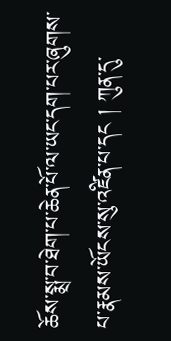ཆོས་སྨྲ་བ་ཐེག་པ་ཆེན་པོ་ལ་ཡང་དག་པར་ཞུགས་པ་རྣམས་ཡོངས་སུ་འཛིན་པ་དང ། ཀུན་དུ་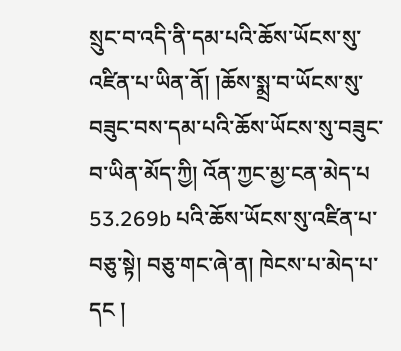སྲུང་བ་འདི་ནི་དམ་པའི་ཆོས་ཡོངས་སུ་འཛིན་པ་ཡིན་ནོ། །ཆོས་སྨྲ་བ་ཡོངས་སུ་བཟུང་བས་དམ་པའི་ཆོས་ཡོངས་སུ་བཟུང་བ་ཡིན་མོད་ཀྱི། འོན་ཀྱང་མྱ་ངན་མེད་པ 53.269b པའི་ཆོས་ཡོངས་སུ་འཛིན་པ་བཅུ་སྟེ། བཅུ་གང་ཞེ་ན། ཁེངས་པ་མེད་པ་དང །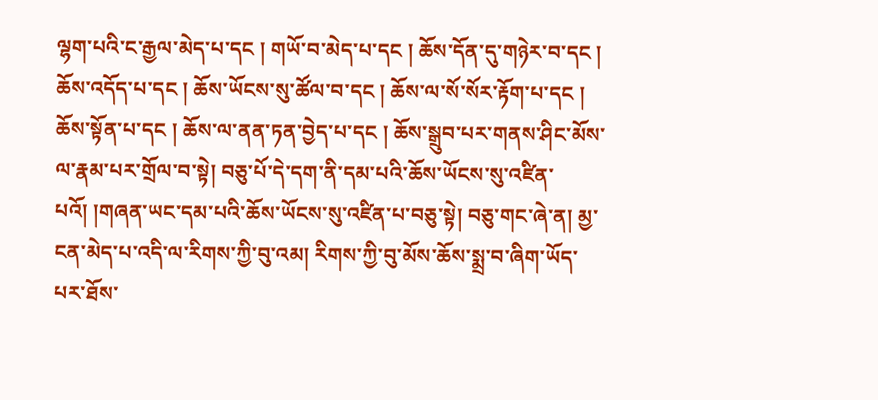ལྷག་པའི་ང་རྒྱལ་མེད་པ་དང ། གཡོ་བ་མེད་པ་དང ། ཆོས་དོན་དུ་གཉེར་བ་དང ། ཆོས་འདོད་པ་དང ། ཆོས་ཡོངས་སུ་ཚོལ་བ་དང ། ཆོས་ལ་སོ་སོར་རྟོག་པ་དང ། ཆོས་སྟོན་པ་དང ། ཆོས་ལ་ནན་ཏན་བྱེད་པ་དང ། ཆོས་སྒྲུབ་པར་གནས་ཤིང་མོས་ལ་རྣམ་པར་གྲོལ་བ་སྟེ། བཅུ་པོ་དེ་དག་ནི་དམ་པའི་ཆོས་ཡོངས་སུ་འཛིན་པའོ། །གཞན་ཡང་དམ་པའི་ཆོས་ཡོངས་སུ་འཛིན་པ་བཅུ་སྟེ། བཅུ་གང་ཞེ་ན། མྱ་ངན་མེད་པ་འདི་ལ་རིགས་ཀྱི་བུ་འམ། རིགས་ཀྱི་བུ་མོས་ཆོས་སྨྲ་བ་ཞིག་ཡོད་པར་ཐོས་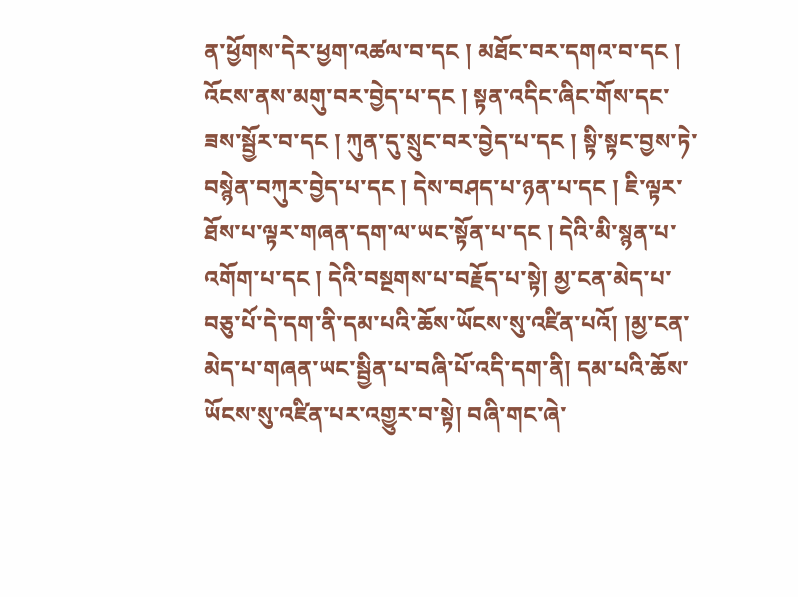ན་ཕྱོགས་དེར་ཕྱག་འཚལ་བ་དང ། མཐོང་བར་དགའ་བ་དང ། འོངས་ནས་མགུ་བར་བྱེད་པ་དང ། སྟན་འདིང་ཞིང་གོས་དང་ཟས་སྦྱོར་བ་དང ། ཀུན་དུ་སྲུང་བར་བྱེད་པ་དང ། སྟི་སྟང་བྱས་ཏེ་བསྙེན་བཀུར་བྱེད་པ་དང ། དེས་བཤད་པ་ཉན་པ་དང ། ཇི་ལྟར་ཐོས་པ་ལྟར་གཞན་དག་ལ་ཡང་སྟོན་པ་དང ། དེའི་མི་སྙན་པ་འགོག་པ་དང ། དེའི་བསྔགས་པ་བརྗོད་པ་སྟེ། མྱ་ངན་མེད་པ་བཅུ་པོ་དེ་དག་ནི་དམ་པའི་ཆོས་ཡོངས་སུ་འཛིན་པའོ། །མྱ་ངན་མེད་པ་གཞན་ཡང་སྦྱིན་པ་བཞི་པོ་འདི་དག་ནི། དམ་པའི་ཆོས་ཡོངས་སུ་འཛིན་པར་འགྱུར་བ་སྟེ། བཞི་གང་ཞེ་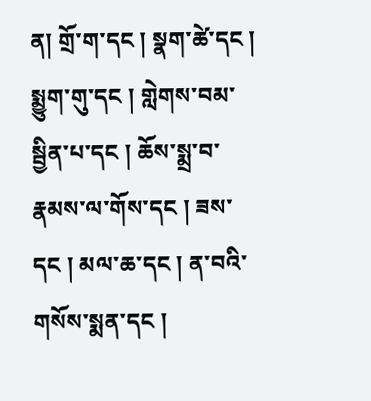ན། གྲོ་ག་དང ། སྣག་ཚེ་དང ། སྨྱུག་གུ་དང ། གླེགས་བམ་སྦྱིན་པ་དང ། ཆོས་སྨྲ་བ་རྣམས་ལ་གོས་དང ། ཟས་དང ། མལ་ཆ་དང ། ན་བའི་གསོས་སྨན་དང །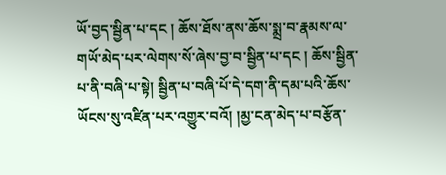ཡོ་བྱད་སྦྱིན་པ་དང ། ཆོས་ཐོས་ནས་ཆོས་སྨྲ་བ་རྣམས་ལ་གཡོ་མེད་པར་ལེགས་སོ་ཞེས་བྱ་བ་སྦྱིན་པ་དང ། ཆོས་སྦྱིན་པ་ནི་བཞི་པ་སྟེ། སྦྱིན་པ་བཞི་པོ་དེ་དག་ནི་དམ་པའི་ཆོས་ཡོངས་སུ་འཛིན་པར་འགྱུར་བའོ། །མྱ་ངན་མེད་པ་བརྩོན་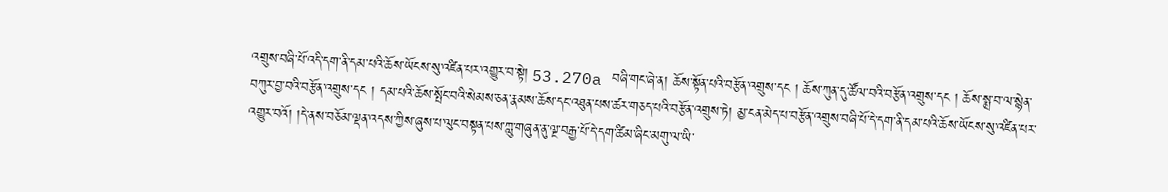འགྲུས་བཞི་པོ་འདི་དག་ནི་དམ་པའི་ཆོས་ཡོངས་སུ་འཛིན་པར་འགྱུར་བ་སྟེ། 53.270a བཞི་གང་ཞེ་ན། ཆོས་སྟོན་པའི་བརྩོན་འགྲུས་དང ། ཆོས་ཀུན་དུ་ཚོལ་བའི་བརྩོན་འགྲུས་དང ། ཆོས་སྨྲ་བ་ལ་སྙེན་བཀུར་བྱ་བའི་བརྩོན་འགྲུས་དང ། དམ་པའི་ཆོས་སྤོང་བའི་སེམས་ཅན་རྣམས་ཆོས་དང་འཐུན་པས་ཚར་གཅད་པའི་བརྩོན་འགྲུས་ཏེ། མྱ་ངན་མེད་པ་བརྩོན་འགྲུས་བཞི་པོ་དེ་དག་ནི་དམ་པའི་ཆོས་ཡོངས་སུ་འཛིན་པར་འགྱུར་བའོ། །དེ་ནས་བཅོམ་ལྡན་འདས་ཀྱིས་ཞུས་པ་ལུང་བསྟན་པས་ཀླུ་གཞུན་ནུ་ལྔ་བརྒྱ་པོ་དེ་དག་ཚིམ་ཞིང་མགུ་ལ་ཡི་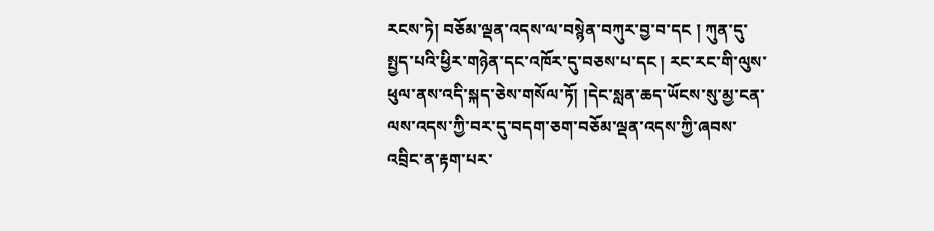རངས་ཏེ། བཅོམ་ལྡན་འདས་ལ་བསྙེན་བཀུར་བྱ་བ་དང ། ཀུན་དུ་སྤྱད་པའི་ཕྱིར་གཉེན་དང་འཁོར་དུ་བཅས་པ་དང ། རང་རང་གི་ལུས་ཕུལ་ནས་འདི་སྐད་ཅེས་གསོལ་ཏོ། །དེང་སླན་ཆད་ཡོངས་སུ་མྱ་ངན་ལས་འདས་ཀྱི་བར་དུ་བདག་ཅག་བཅོམ་ལྡན་འདས་ཀྱི་ཞབས་འབྲིང་ན་རྟག་པར་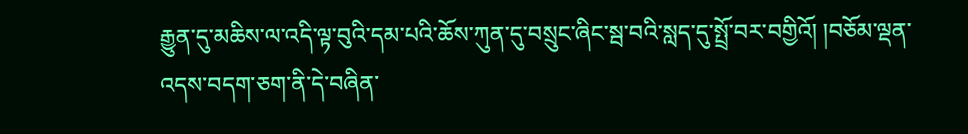རྒྱུན་དུ་མཆིས་ལ་འདི་ལྟ་བུའི་དམ་པའི་ཆོས་ཀུན་དུ་བསྲུང་ཞིང་སྦ་བའི་སླད་དུ་སྤྲོ་བར་བགྱིའོ། །བཅོམ་ལྡན་འདས་བདག་ཅག་ནི་དེ་བཞིན་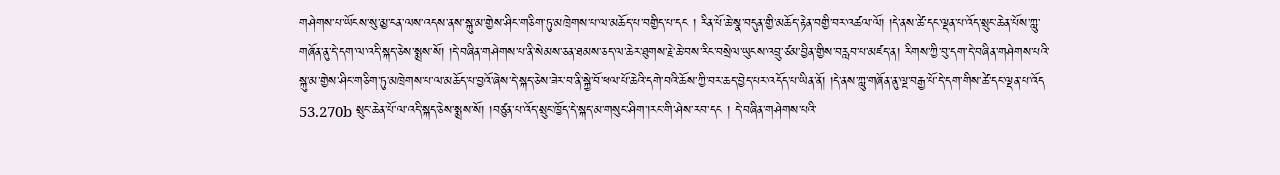གཤེགས་པ་ཡོངས་སུ་མྱ་ངན་ལས་འདས་ནས་སྐུ་མ་གྱེས་ཤིང་གཅིག་ཏུ་མཁྲེགས་པ་ལ་མཆོད་པ་བགྱིད་པ་དང ། རིན་པོ་ཆེ་སྣ་བདུན་གྱི་མཆོད་རྟེན་བགྱི་བར་འཚལ་ལོ། །དེ་ནས་ཚེ་དང་ལྡན་པ་འོད་སྲུང་ཆེན་པོས་ཀླུ་གཞོན་ནུ་དེ་དག་ལ་འདི་སྐད་ཅེས་སྨྲས་སོ། །དེ་བཞིན་གཤེགས་པ་ནི་སེམས་ཅན་ཐམས་ཅད་ལ་ཆེར་ཐུགས་རྗེ་ཆེ་བས་རིང་བསྲེལ་ཡུངས་འབྲུ་ཙམ་བྱིན་གྱིས་བརླབ་པ་མཛད་ན། རིགས་ཀྱི་བུ་དག་དེ་བཞིན་གཤེགས་པའི་སྐུ་མ་གྱེས་ཤིང་གཅིག་ཏུ་མཁྲེགས་པ་ལ་མཆོད་པ་བྱའོ་ཞེས་དེ་སྐད་ཅེས་ཟེར་བ་ནི་སྐྱེ་བོ་ཕལ་པོ་ཆེའི་དགེ་བའི་ཆོས་ཀྱི་བར་ཆད་བྱེད་པར་འདོད་པ་ཡིན་ནོ། །དེ་ནས་ཀླུ་གཞོན་ནུ་ལྔ་བརྒྱ་པོ་དེ་དག་གིས་ཚེ་དང་ལྡན་པ་འོད 53.270b སྲུང་ཆེན་པོ་ལ་འདི་སྐད་ཅེས་སྨྲས་སོ། །བཙུན་པ་འོད་སྲུང་ཁྱོད་དེ་སྐད་མ་གསུང་ཤིག་།རང་གི་ཤེས་རབ་དང ། དེ་བཞིན་གཤེགས་པའི་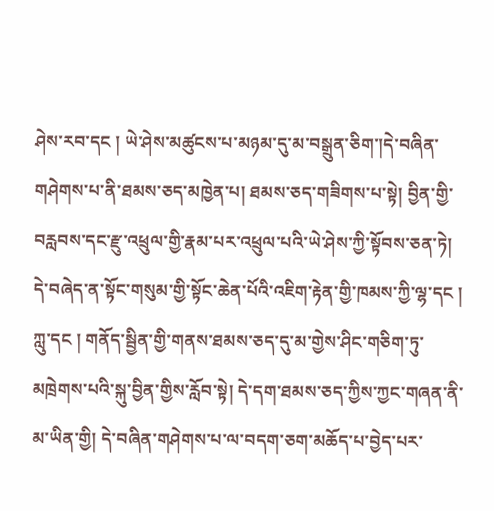ཤེས་རབ་དང ། ཡེ་ཤེས་མཚུངས་པ་མཉམ་དུ་མ་བསྒྲུན་ཅིག་།དེ་བཞིན་གཤེགས་པ་ནི་ཐམས་ཅད་མཁྱེན་པ། ཐམས་ཅད་གཟིགས་པ་སྟེ། བྱིན་གྱི་བརླབས་དང་རྫུ་འཕྲུལ་གྱི་རྣམ་པར་འཕྲུལ་པའི་ཡེ་ཤེས་ཀྱི་སྟོབས་ཅན་ཏེ། དེ་བཞེད་ན་སྟོང་གསུམ་གྱི་སྟོང་ཆེན་པོའི་འཇིག་རྟེན་གྱི་ཁམས་ཀྱི་ལྷ་དང ། ཀླུ་དང ། གནོད་སྦྱིན་གྱི་གནས་ཐམས་ཅད་དུ་མ་གྱེས་ཤིང་གཅིག་ཏུ་མཁྲེགས་པའི་སྐུ་བྱིན་གྱིས་རློབ་སྟེ། དེ་དག་ཐམས་ཅད་ཀྱིས་ཀྱང་གཞན་ནི་མ་ཡིན་གྱི། དེ་བཞིན་གཤེགས་པ་ལ་བདག་ཅག་མཆོད་པ་བྱེད་པར་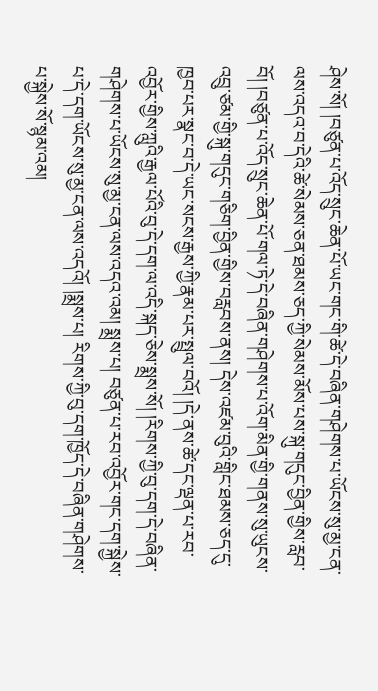ཤེས་སོ། །བཙུན་པ་འོད་སྲུང་ཆེན་པོ་ཡང་གང་གི་ཚེ་དེ་བཞིན་གཤེགས་པ་ཡོངས་སུ་མྱ་ངན་ལས་འདའ་བ་དེའི་ཚེ་སེམས་ཅན་ཐམས་ཅད་ཀྱི་སེམས་མོས་པས་སྐུ་གདུང་བྱིན་གྱིས་རླབ་བོ། །བཙུན་པ་འོད་སྲུང་ཆེན་པོ་གལ་ཏེ་དེ་བཞིན་གཤེགས་པ་འོག་མིན་གྱི་གནས་སུ་ཡུངས་འབྲུ་ཙམ་གྱི་སྐུ་གདུང་གཅིག་བྱིན་གྱིས་བརླབས་ནས། དེས་འཛམ་བུའི་གླིང་ཐམས་ཅད་དུ་ཁྱབ་པར་སྣང་བ་དེ་ཡང་སངས་རྒྱས་ཀྱི་རྣམ་པར་སྤྲུལ་བའོ། །དེ་ནས་ཚེ་དང་ལྡན་པ་རབ་འབྱོར་གྱིས་ཀླུའི་རྒྱལ་པོའི་བུ་དེ་དག་ལ་འདི་སྐད་ཅེས་སྨྲས་སོ། །རིགས་ཀྱི་བུ་དག་དེ་བཞིན་གཤེགས་པ་ཡོངས་སུ་མྱ་ངན་ལས་འདའ་འམ། སྨྲས་པ། བཙུན་པ་རབ་འབྱོར་གང་དག་སྐྱེས་པ་དེ་དག་ཡོངས་སུ་མྱ་ངན་ལས་འདའོ། །སྨྲས་པ། རིགས་ཀྱི་བུ་དག་ཁྱོད་དེ་བཞིན་གཤེགས་པ་སྐྱེས་སོ་སྙམ་འམ།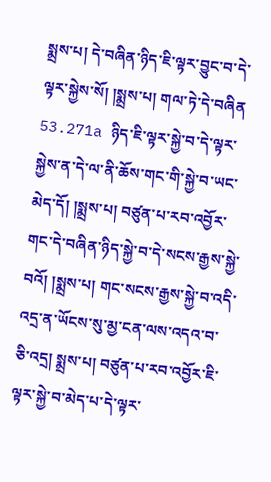སྨྲས་པ། དེ་བཞིན་ཉིད་ཇི་ལྟར་བྱུང་བ་དེ་ལྟར་སྐྱེས་སོ། །སྨྲས་པ། གལ་ཏེ་དེ་བཞིན 53.271a ཉིད་ཇི་ལྟར་སྐྱེ་བ་དེ་ལྟར་སྐྱེས་ན་དེ་ལ་ནི་ཆོས་གང་གི་སྐྱེ་བ་ཡང་མེད་དོ། །སྨྲས་པ། བཙུན་པ་རབ་འབྱོར་གང་དེ་བཞིན་ཉིད་སྐྱེ་བ་དེ་སངས་རྒྱས་སྐྱེ་བའོ། །སྨྲས་པ། གང་སངས་རྒྱས་སྐྱེ་བ་འདི་འདྲ་ན་ཡོངས་སུ་མྱ་ངན་ལས་འདའ་བ་ཅི་འདྲ། སྨྲས་པ། བཙུན་པ་རབ་འབྱོར་ཇི་ལྟར་སྐྱེ་བ་མེད་པ་དེ་ལྟར་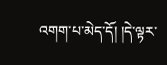འགག་པ་མེད་དོ། །དེ་ལྟར་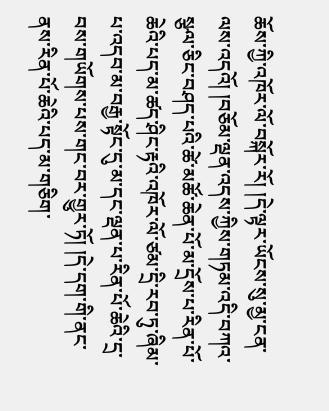ཆོས་ཀྱི་འཁོར་ལོ་བསྐོར་རོ། །དེ་ལྟར་ཡོངས་སུ་མྱ་ངན་ལས་འདའོ། །བཅོམ་ལྡན་འདས་ཀྱིས་གཏམ་འདི་བཀའ་སྩལ་ཅིང་བཤད་པའི་ཚེ་མཚོ་ཆེན་པོ་མ་དྲོས་པ་རིན་པོ་ཆེའི་པད་མ་ཚད་ཤིང་རྟའི་འཁོར་ལོ་ཙམ་དྲི་རབ་ཏུ་ཞིམ་པ་འདབ་མ་བརྒྱ་སྟོང་དུ་མ་དང་ལྡན་པ་རིན་པོ་ཆེའི་དྲ་བས་གཡོགས་པས་གང་བར་གྱུར་ཏོ། །དེ་དག་གི་ནང་ནས་རིན་པོ་ཆེའི་པད་མ་གཅིག་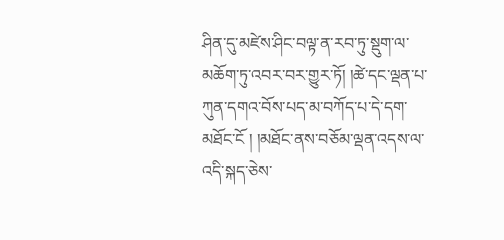ཤིན་དུ་མཛེས་ཤིང་བལྟ་ན་རབ་ཏུ་སྡུག་ལ་མཆོག་ཏུ་འབར་བར་གྱུར་ཏོ། །ཚེ་དང་ལྡན་པ་ཀུན་དགའ་བོས་པད་མ་བཀོད་པ་དེ་དག་མཐོང་ངོ ། །མཐོང་ནས་བཅོམ་ལྡན་འདས་ལ་འདི་སྐད་ཅེས་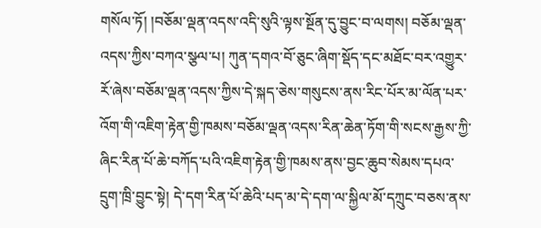གསོལ་ཏོ། །བཅོམ་ལྡན་འདས་འདི་སུའི་ལྟས་སྔོན་དུ་བྱུང་བ་ལགས། བཅོམ་ལྡན་འདས་ཀྱིས་བཀའ་སྩལ་པ། ཀུན་དགའ་བོ་ཅུང་ཞིག་སྡོད་དང་མཐོང་བར་འགྱུར་རོ་ཞེས་བཅོམ་ལྡན་འདས་ཀྱིས་དེ་སྐད་ཅེས་གསུངས་ནས་རིང་པོར་མ་ལོན་པར་འོག་གི་འཇིག་རྟེན་གྱི་ཁམས་བཅོམ་ལྡན་འདས་རིན་ཆེན་ཏོག་གི་སངས་རྒྱས་ཀྱི་ཞིང་རིན་པོ་ཆེ་བཀོད་པའི་འཇིག་རྟེན་གྱི་ཁམས་ནས་བྱང་ཆུབ་སེམས་དཔའ་དྲུག་ཁྲི་བྱུང་སྟེ། དེ་དག་རིན་པོ་ཆེའི་པད་མ་དེ་དག་ལ་སྐྱིལ་མོ་དཀྲུང་བཅས་ནས་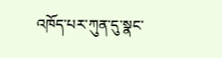འཁོད་པར་ཀུན་དུ་སྣང་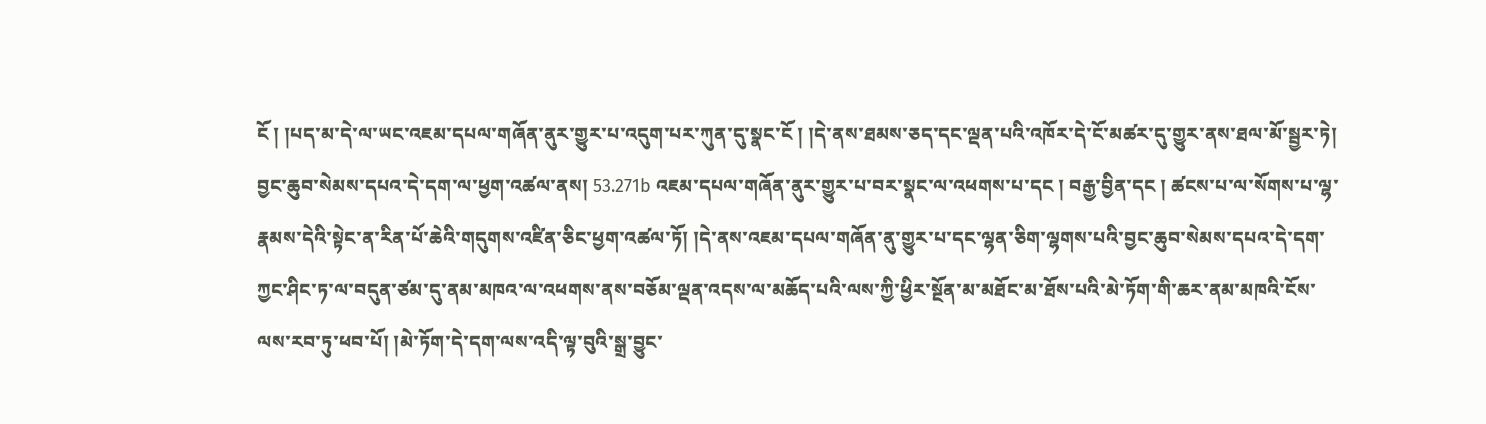ངོ ། །པད་མ་དེ་ལ་ཡང་འཇམ་དཔལ་གཞོན་ནུར་གྱུར་པ་འདུག་པར་ཀུན་དུ་སྣང་ངོ ། །དེ་ནས་ཐམས་ཅད་དང་ལྡན་པའི་འཁོར་དེ་ངོ་མཚར་དུ་གྱུར་ནས་ཐལ་མོ་སྦྱར་ཏེ། བྱང་ཆུབ་སེམས་དཔའ་དེ་དག་ལ་ཕྱག་འཚལ་ནས། 53.271b འཇམ་དཔལ་གཞོན་ནུར་གྱུར་པ་བར་སྣང་ལ་འཕགས་པ་དང ། བརྒྱ་བྱིན་དང ། ཚངས་པ་ལ་སོགས་པ་ལྷ་རྣམས་དེའི་སྟེང་ན་རིན་པོ་ཆེའི་གདུགས་འཛིན་ཅིང་ཕྱག་འཚལ་ཏོ། །དེ་ནས་འཇམ་དཔལ་གཞོན་ནུ་གྱུར་པ་དང་ལྷན་ཅིག་ལྷགས་པའི་བྱང་ཆུབ་སེམས་དཔའ་དེ་དག་ཀྱང་ཤིང་ཏ་ལ་བདུན་ཙམ་དུ་ནམ་མཁའ་ལ་འཕགས་ནས་བཅོམ་ལྡན་འདས་ལ་མཆོད་པའི་ལས་ཀྱི་ཕྱིར་སྔོན་མ་མཐོང་མ་ཐོས་པའི་མེ་ཏོག་གི་ཆར་ནམ་མཁའི་ངོས་ལས་རབ་ཏུ་ཕབ་པོ། །མེ་ཏོག་དེ་དག་ལས་འདི་ལྟ་བུའི་སྒྲ་བྱུང་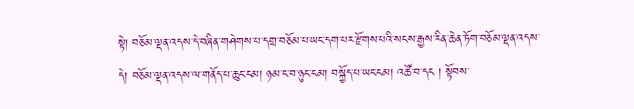སྟེ། བཅོམ་ལྡན་འདས་དེ་བཞིན་གཤེགས་པ་དགྲ་བཅོམ་པ་ཡང་དག་པར་རྫོགས་པའི་སངས་རྒྱས་རིན་ཆེན་ཏོག་བཅོམ་ལྡན་འདས་དེ། བཅོམ་ལྡན་འདས་ལ་གནོད་པ་ཆུང་ངམ། ཉམ་ང་བ་ཉུང་ངམ། བསྐྱོད་པ་ཡང་ངམ། འཚོ་བ་དང ། སྟོབས་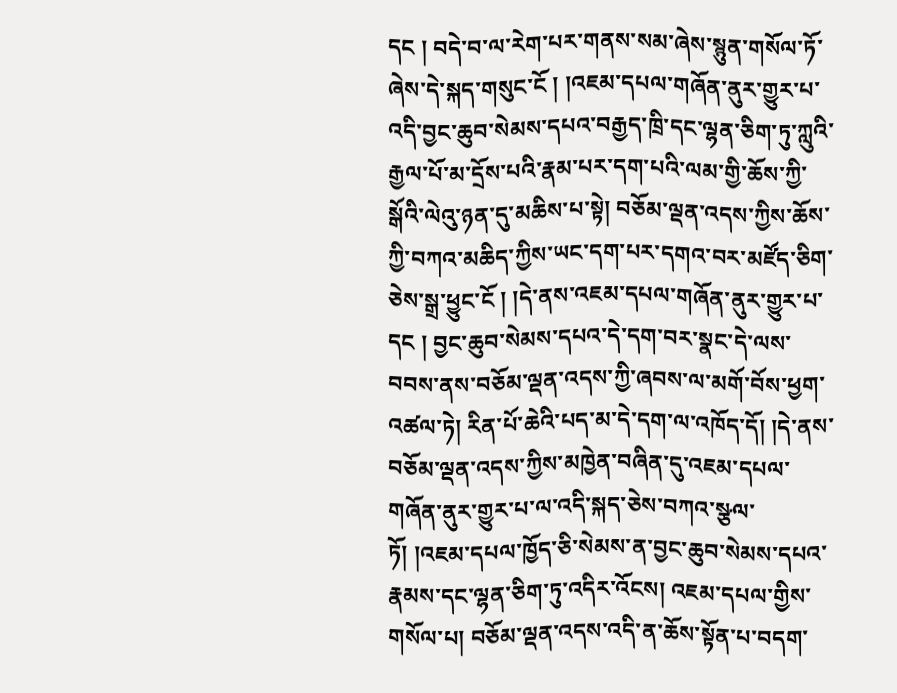དང ། བདེ་བ་ལ་རེག་པར་གནས་སམ་ཞེས་སྙུན་གསོལ་ཏོ་ཞེས་དེ་སྐད་གསུང་ངོ ། །འཇམ་དཔལ་གཞོན་ནུར་གྱུར་པ་འདི་བྱང་ཆུབ་སེམས་དཔའ་བརྒྱད་ཁྲི་དང་ལྷན་ཅིག་ཏུ་ཀླུའི་རྒྱལ་པོ་མ་དྲོས་པའི་རྣམ་པར་དག་པའི་ལམ་གྱི་ཆོས་ཀྱི་སྒོའི་ལེའུ་ཉན་དུ་མཆིས་པ་སྟེ། བཅོམ་ལྡན་འདས་ཀྱིས་ཆོས་ཀྱི་བཀའ་མཆིད་ཀྱིས་ཡང་དག་པར་དགའ་བར་མཛོད་ཅིག་ཅེས་སྒྲ་ཕྱུང་ངོ ། །དེ་ནས་འཇམ་དཔལ་གཞོན་ནུར་གྱུར་པ་དང ། བྱང་ཆུབ་སེམས་དཔའ་དེ་དག་བར་སྣང་དེ་ལས་བབས་ནས་བཅོམ་ལྡན་འདས་ཀྱི་ཞབས་ལ་མགོ་བོས་ཕྱག་འཚལ་ཏེ། རིན་པོ་ཆེའི་པད་མ་དེ་དག་ལ་འཁོད་དོ། །དེ་ནས་བཅོམ་ལྡན་འདས་ཀྱིས་མཁྱེན་བཞིན་དུ་འཇམ་དཔལ་གཞོན་ནུར་གྱུར་པ་ལ་འདི་སྐད་ཅེས་བཀའ་སྩལ་ཏོ། །འཇམ་དཔལ་ཁྱོད་ཅི་སེམས་ན་བྱང་ཆུབ་སེམས་དཔའ་རྣམས་དང་ལྷན་ཅིག་ཏུ་འདིར་འོངས། འཇམ་དཔལ་གྱིས་གསོལ་པ། བཅོམ་ལྡན་འདས་འདི་ན་ཆོས་སྟོན་པ་བདག་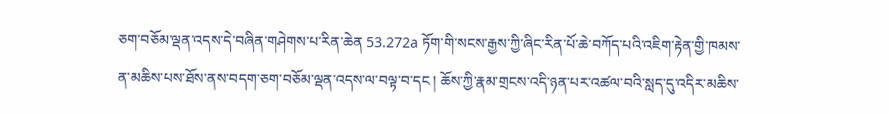ཅག་བཅོམ་ལྡན་འདས་དེ་བཞིན་གཤེགས་པ་རིན་ཆེན 53.272a ཏོག་གི་སངས་རྒྱས་ཀྱི་ཞིང་རིན་པོ་ཆེ་བཀོད་པའི་འཇིག་རྟེན་གྱི་ཁམས་ན་མཆིས་པས་ཐོས་ནས་བདག་ཅག་བཅོམ་ལྡན་འདས་ལ་བལྟ་བ་དང ། ཆོས་ཀྱི་རྣམ་གྲངས་འདི་ཉན་པར་འཚལ་བའི་སླད་དུ་འདིར་མཆིས་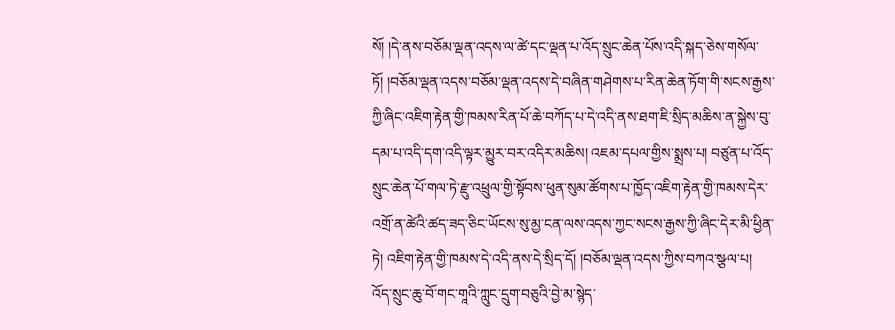སོ། །དེ་ནས་བཅོམ་ལྡན་འདས་ལ་ཚེ་དང་ལྡན་པ་འོད་སྲུང་ཆེན་པོས་འདི་སྐད་ཅེས་གསོལ་ཏོ། །བཅོམ་ལྡན་འདས་བཅོམ་ལྡན་འདས་དེ་བཞིན་གཤེགས་པ་རིན་ཆེན་ཏོག་གི་སངས་རྒྱས་ཀྱི་ཞིང་འཇིག་རྟེན་གྱི་ཁམས་རིན་པོ་ཆེ་བཀོད་པ་དེ་འདི་ནས་ཐག་ཇི་སྲིད་མཆིས་ན་སྐྱེས་བུ་དམ་པ་འདི་དག་འདི་ལྟར་མྱུར་བར་འདིར་མཆིས། འཇམ་དཔལ་གྱིས་སྨྲས་པ། བཙུན་པ་འོད་སྲུང་ཆེན་པོ་གལ་ཏེ་རྫུ་འཕྲུལ་གྱི་སྟོབས་ཕུན་སུམ་ཚོགས་པ་ཁྱོད་འཇིག་རྟེན་གྱི་ཁམས་དེར་འགྲོ་ན་ཚེའི་ཚད་ཟད་ཅིང་ཡོངས་སུ་མྱ་ངན་ལས་འདས་ཀྱང་སངས་རྒྱས་ཀྱི་ཞིང་དེར་མི་ཕྱིན་ཏེ། འཇིག་རྟེན་གྱི་ཁམས་དེ་འདི་ནས་དེ་སྲིད་དོ། །བཅོམ་ལྡན་འདས་ཀྱིས་བཀའ་སྩལ་པ། འོད་སྲུང་ཆུ་བོ་གང་གཱའི་ཀླུང་དྲུག་བཅུའི་བྱེ་མ་སྙེད་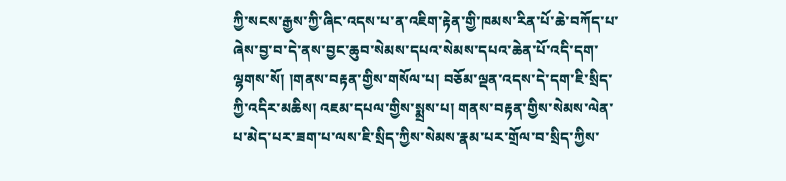ཀྱི་སངས་རྒྱས་ཀྱི་ཞིང་འདས་པ་ན་འཇིག་རྟེན་གྱི་ཁམས་རིན་པོ་ཆེ་བཀོད་པ་ཞེས་བྱ་བ་དེ་ནས་བྱང་ཆུབ་སེམས་དཔའ་སེམས་དཔའ་ཆེན་པོ་འདི་དག་ལྷགས་སོ། །གནས་བརྟན་གྱིས་གསོལ་པ། བཅོམ་ལྡན་འདས་དེ་དག་ཇི་སྲིད་ཀྱི་འདིར་མཆིས། འཇམ་དཔལ་གྱིས་སྨྲས་པ། གནས་བརྟན་གྱིས་སེམས་ལེན་པ་མེད་པར་ཟག་པ་ལས་ཇི་སྲིད་ཀྱིས་སེམས་རྣམ་པར་གྲོལ་བ་སྲིད་ཀྱིས་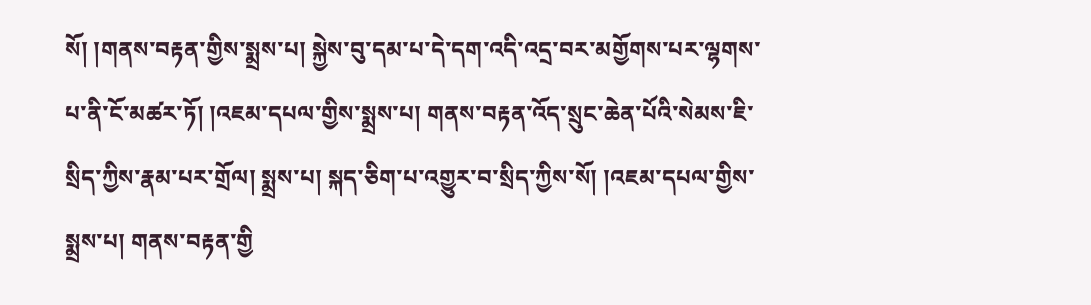སོ། །གནས་བརྟན་གྱིས་སྨྲས་པ། སྐྱེས་བུ་དམ་པ་དེ་དག་འདི་འདྲ་བར་མགྱོགས་པར་ལྷགས་པ་ནི་ངོ་མཚར་ཏོ། །འཇམ་དཔལ་གྱིས་སྨྲས་པ། གནས་བརྟན་འོད་སྲུང་ཆེན་པོའི་སེམས་ཇི་སྲིད་ཀྱིས་རྣམ་པར་གྲོལ། སྨྲས་པ། སྐད་ཅིག་པ་འགྱུར་བ་སྲིད་ཀྱིས་སོ། །འཇམ་དཔལ་གྱིས་སྨྲས་པ། གནས་བརྟན་གྱི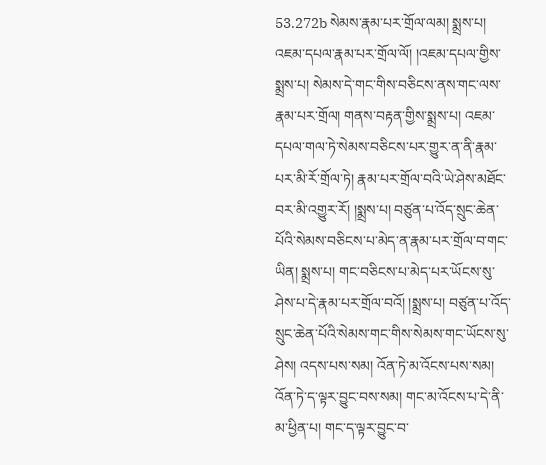53.272b སེམས་རྣམ་པར་གྲོལ་ལམ། སྨྲས་པ། འཇམ་དཔལ་རྣམ་པར་གྲོལ་ལོ། །འཇམ་དཔལ་གྱིས་སྨྲས་པ། སེམས་དེ་གང་གིས་བཅིངས་ནས་གང་ལས་རྣམ་པར་གྲོལ། གནས་བརྟན་གྱིས་སྨྲས་པ། འཇམ་དཔལ་གལ་ཏེ་སེམས་བཅིངས་པར་གྱུར་ན་ནི་རྣམ་པར་མི་རོ་གྲོལ་ཏེ། རྣམ་པར་གྲོལ་བའི་ཡེ་ཤེས་མཐོང་བར་མི་འགྱུར་རོ། །སྨྲས་པ། བཙུན་པ་འོད་སྲུང་ཆེན་པོའི་སེམས་བཅིངས་པ་མེད་ན་རྣམ་པར་གྲོལ་བ་གང་ཡིན། སྨྲས་པ། གང་བཅིངས་པ་མེད་པར་ཡོངས་སུ་ཤེས་པ་དེ་རྣམ་པར་གྲོལ་བའོ། །སྨྲས་པ། བཙུན་པ་འོད་སྲུང་ཆེན་པོའི་སེམས་གང་གིས་སེམས་གང་ཡོངས་སུ་ཤེས། འདས་པས་སམ། འོན་ཏེ་མ་འོངས་པས་སམ། འོན་ཏེ་ད་ལྟར་བྱུང་བས་སམ། གང་མ་འོངས་པ་དེ་ནི་མ་ཕྱིན་པ། གང་ད་ལྟར་བྱུང་བ་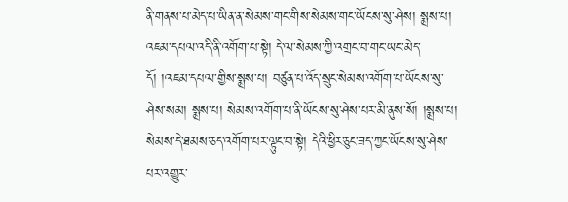ནི་གནས་པ་མེད་པ་ཡིན་ན་སེམས་གང་གིས་སེམས་གང་ཡོངས་སུ་ཤེས། སྨྲས་པ། འཇམ་དཔལ་འདི་ནི་འགོག་པ་སྟེ། དེ་ལ་སེམས་ཀྱི་འགྲང་བ་གང་ཡང་མེད་དོ། །འཇམ་དཔལ་གྱིས་སྨྲས་པ། བཙུན་པ་འོད་སྲུང་སེམས་འགོག་པ་ཡོངས་སུ་ཤེས་སམ། སྨྲས་པ། སེམས་འགོག་པ་ནི་ཡོངས་སུ་ཤེས་པར་མི་ནུས་སོ། །སྨྲས་པ། སེམས་དེ་ཐམས་ཅད་འགོག་པར་ལྟུང་བ་སྟེ། དེའི་ཕྱིར་ཅུང་ཟད་ཀྱང་ཡོངས་སུ་ཤེས་པར་འགྱུར་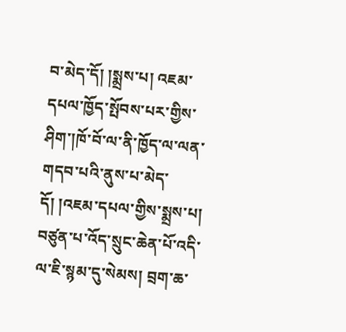བ་མེད་དོ། །སྨྲས་པ། འཇམ་དཔལ་ཁྱོད་སྤོབས་པར་གྱིས་ཤིག་།ཁོ་བོ་ལ་ནི་ཁྱོད་ལ་ལན་གདབ་པའི་ནུས་པ་མེད་དོ། །འཇམ་དཔལ་གྱིས་སྨྲས་པ། བཙུན་པ་འོད་སྲུང་ཆེན་པོ་འདི་ལ་ཇི་སྙམ་དུ་སེམས། བྲག་ཆ་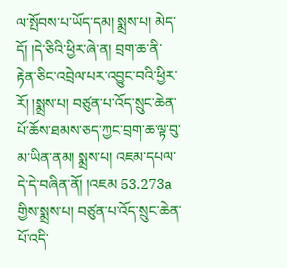ལ་སྤོབས་པ་ཡོད་དམ། སྨྲས་པ། མེད་དོ། །དེ་ཅིའི་ཕྱིར་ཞེ་ན། བྲག་ཆ་ནི་རྟེན་ཅིང་འབྲེལ་པར་འབྱུང་བའི་ཕྱིར་རོ། །སྨྲས་པ། བཙུན་པ་འོད་སྲུང་ཆེན་པོ་ཆོས་ཐམས་ཅད་ཀྱང་བྲག་ཆ་ལྟ་བུ་མ་ཡིན་ནམ། སྨྲས་པ། འཇམ་དཔལ་དེ་དེ་བཞིན་ནོ། །འཇམ 53.273a གྱིས་སྨྲས་པ། བཙུན་པ་འོད་སྲུང་ཆེན་པོ་འདི་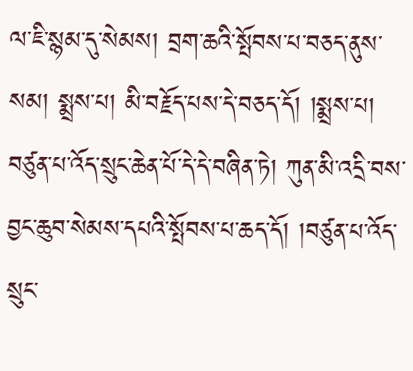ལ་ཇི་སྙམ་དུ་སེམས། བྲག་ཆའི་སྤོབས་པ་བཅད་ནུས་སམ། སྨྲས་པ། མི་བརྗོད་པས་དེ་བཅད་དོ། །སྨྲས་པ། བཙུན་པ་འོད་སྲུང་ཆེན་པོ་དེ་དེ་བཞིན་ཏེ། ཀུན་མི་འདྲི་བས་བྱང་ཆུབ་སེམས་དཔའི་སྤོབས་པ་ཆད་དོ། །བཙུན་པ་འོད་སྲུང་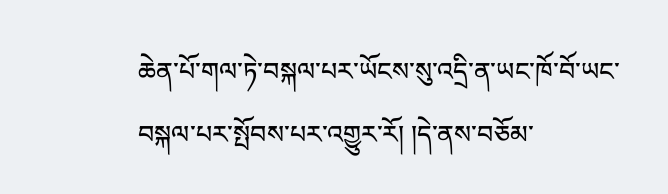ཆེན་པོ་གལ་ཏེ་བསྐལ་པར་ཡོངས་སུ་འདྲི་ན་ཡང་ཁོ་བོ་ཡང་བསྐལ་པར་སྤོབས་པར་འགྱུར་རོ། །དེ་ནས་བཅོམ་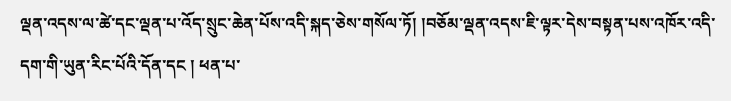ལྡན་འདས་ལ་ཚེ་དང་ལྡན་པ་འོད་སྲུང་ཆེན་པོས་འདི་སྐད་ཅེས་གསོལ་ཏོ། །བཅོམ་ལྡན་འདས་ཇི་ལྟར་དེས་བསྟན་པས་འཁོར་འདི་དག་གི་ཡུན་རིང་པོའི་དོན་དང ། ཕན་པ་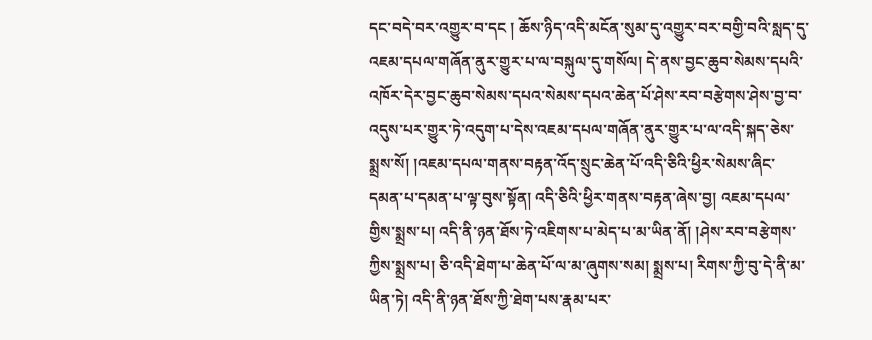དང་བདེ་བར་འགྱུར་བ་དང ། ཆོས་ཉིད་འདི་མངོན་སུམ་དུ་འགྱུར་བར་བགྱི་བའི་སླད་དུ་འཇམ་དཔལ་གཞོན་ནུར་གྱུར་པ་ལ་བསྐུལ་དུ་གསོལ། དེ་ནས་བྱང་ཆུབ་སེམས་དཔའི་འཁོར་དེར་བྱང་ཆུབ་སེམས་དཔའ་སེམས་དཔའ་ཆེན་པོ་ཤེས་རབ་བརྩེགས་ཤེས་བྱ་བ་འདུས་པར་གྱུར་ཏེ་འདུག་པ་དེས་འཇམ་དཔལ་གཞོན་ནུར་གྱུར་པ་ལ་འདི་སྐད་ཅེས་སྨྲས་སོ། །འཇམ་དཔལ་གནས་བརྟན་འོད་སྲུང་ཆེན་པོ་འདི་ཅིའི་ཕྱིར་སེམས་ཞིང་དམན་པ་དམན་པ་ལྟ་བུས་སྟོན། འདི་ཅིའི་ཕྱིར་གནས་བརྟན་ཞེས་བྱ། འཇམ་དཔལ་གྱིས་སྨྲས་པ། འདི་ནི་ཉན་ཐོས་ཏེ་འཇིགས་པ་མེད་པ་མ་ཡིན་ནོ། །ཤེས་རབ་བརྩེགས་ཀྱིས་སྨྲས་པ། ཅི་འདི་ཐེག་པ་ཆེན་པོ་ལ་མ་ཞུགས་སམ། སྨྲས་པ། རིགས་ཀྱི་བུ་དེ་ནི་མ་ཡིན་ཏེ། འདི་ནི་ཉན་ཐོས་ཀྱི་ཐེག་པས་རྣམ་པར་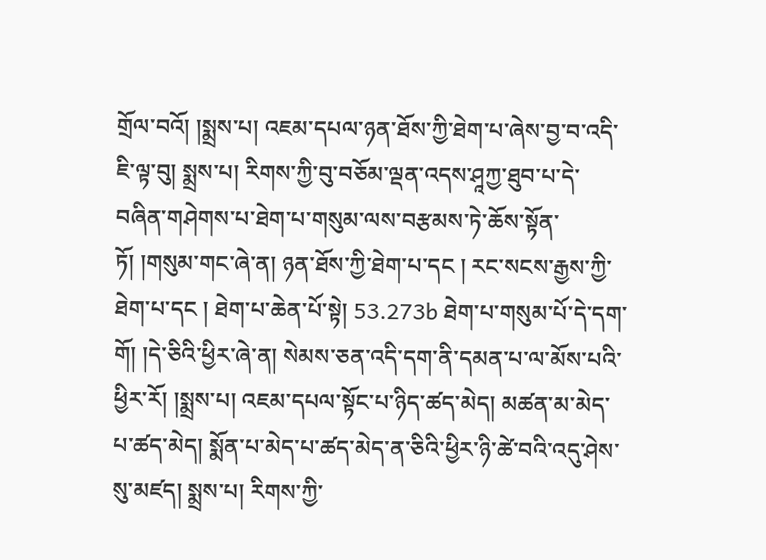གྲོལ་བའོ། །སྨྲས་པ། འཇམ་དཔལ་ཉན་ཐོས་ཀྱི་ཐེག་པ་ཞེས་བྱ་བ་འདི་ཇི་ལྟ་བུ། སྨྲས་པ། རིགས་ཀྱི་བུ་བཅོམ་ལྡན་འདས་ཤཱཀྱ་ཐུབ་པ་དེ་བཞིན་གཤེགས་པ་ཐེག་པ་གསུམ་ལས་བརྩམས་ཏེ་ཆོས་སྟོན་ཏོ། །གསུམ་གང་ཞེ་ན། ཉན་ཐོས་ཀྱི་ཐེག་པ་དང ། རང་སངས་རྒྱས་ཀྱི་ཐེག་པ་དང ། ཐེག་པ་ཆེན་པོ་སྟེ། 53.273b ཐེག་པ་གསུམ་པོ་དེ་དག་གོ། །དེ་ཅིའི་ཕྱིར་ཞེ་ན། སེམས་ཅན་འདི་དག་ནི་དམན་པ་ལ་མོས་པའི་ཕྱིར་རོ། །སྨྲས་པ། འཇམ་དཔལ་སྟོང་པ་ཉིད་ཚད་མེད། མཚན་མ་མེད་པ་ཚད་མེད། སྨོན་པ་མེད་པ་ཚད་མེད་ན་ཅིའི་ཕྱིར་ཉི་ཚེ་བའི་འདུ་ཤེས་སུ་མཛད། སྨྲས་པ། རིགས་ཀྱི་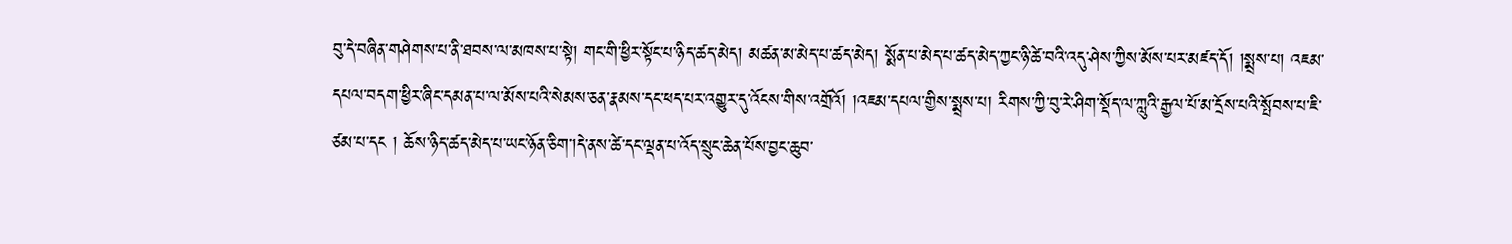བུ་དེ་བཞིན་གཤེགས་པ་ནི་ཐབས་ལ་མཁས་པ་སྟེ། གང་གི་ཕྱིར་སྟོང་པ་ཉིད་ཚད་མེད། མཚན་མ་མེད་པ་ཚད་མེད། སྨོན་པ་མེད་པ་ཚད་མེད་ཀྱང་ཉི་ཚེ་བའི་འདུ་ཤེས་ཀྱིས་མོས་པར་མཛད་དོ། །སྨྲས་པ། འཇམ་དཔལ་བདག་ཕྱིར་ཞིང་དམན་པ་ལ་མོས་པའི་སེམས་ཅན་རྣམས་དང་ཕད་པར་འགྱུར་དུ་འོངས་གིས་འགྲོའོ། །འཇམ་དཔལ་གྱིས་སྨྲས་པ། རིགས་ཀྱི་བུ་རེ་ཤིག་སྡོད་ལ་ཀླུའི་རྒྱལ་པོ་མ་དྲོས་པའི་སྤོབས་པ་ཇི་ཙམ་པ་དང ། ཆོས་ཉིད་ཚད་མེད་པ་ཡང་ཉོན་ཅིག་།དེ་ནས་ཚེ་དང་ལྡན་པ་འོད་སྲུང་ཆེན་པོས་བྱང་ཆུབ་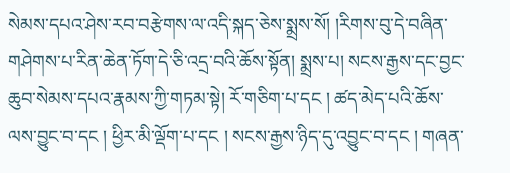སེམས་དཔའ་ཤེས་རབ་བརྩེགས་ལ་འདི་སྐད་ཅེས་སྨྲས་སོ། །རིགས་བུ་དེ་བཞིན་གཤེགས་པ་རིན་ཆེན་ཏོག་དེ་ཅི་འདྲ་བའི་ཆོས་སྟོན། སྨྲས་པ། སངས་རྒྱས་དང་བྱང་ཆུབ་སེམས་དཔའ་རྣམས་ཀྱི་གཏམ་སྟེ། རོ་གཅིག་པ་དང ། ཚད་མེད་པའི་ཆོས་ལས་བྱུང་བ་དང ། ཕྱིར་མི་ལྡོག་པ་དང ། སངས་རྒྱས་ཉིད་དུ་འབྱུང་བ་དང ། གཞན་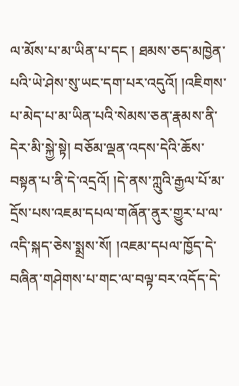ལ་མོས་པ་མ་ཡིན་པ་དང ། ཐམས་ཅད་མཁྱེན་པའི་ཡེ་ཤེས་སུ་ཡང་དག་པར་འདུའོ། །འཇིགས་པ་མེད་པ་མ་ཡིན་པའི་སེམས་ཅན་རྣམས་ནི་དེར་མི་སྐྱེ་སྟེ། བཅོམ་ལྡན་འདས་དེའི་ཆོས་བསྟན་པ་ནི་དེ་འདྲའོ། །དེ་ནས་ཀླུའི་རྒྱལ་པོ་མ་དྲོས་པས་འཇམ་དཔལ་གཞོན་ནུར་གྱུར་པ་ལ་འདི་སྐད་ཅེས་སྨྲས་སོ། །འཇམ་དཔལ་ཁྱོད་དེ་བཞིན་གཤེགས་པ་གང་ལ་བལྟ་བར་འདོད་དེ་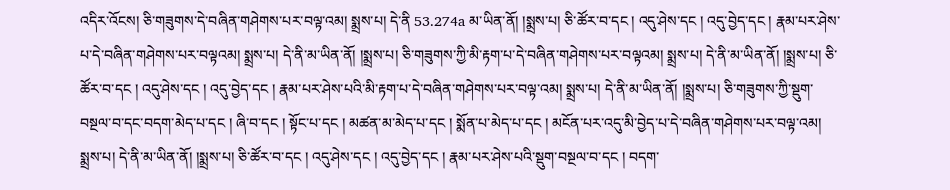འདིར་འོངས། ཅི་གཟུགས་དེ་བཞིན་གཤེགས་པར་བལྟ་འམ། སྨྲས་པ། དེ་ནི 53.274a མ་ཡིན་ནོ། །སྨྲས་པ། ཅི་ཚོར་བ་དང ། འདུ་ཤེས་དང ། འདུ་བྱེད་དང ། རྣམ་པར་ཤེས་པ་དེ་བཞིན་གཤེགས་པར་བལྟའམ། སྨྲས་པ། དེ་ནི་མ་ཡིན་ནོ། །སྨྲས་པ། ཅི་གཟུགས་ཀྱི་མི་རྟག་པ་དེ་བཞིན་གཤེགས་པར་བལྟའམ། སྨྲས་པ། དེ་ནི་མ་ཡིན་ནོ། །སྨྲས་པ། ཅི་ཚོར་བ་དང ། འདུ་ཤེས་དང ། འདུ་བྱེད་དང ། རྣམ་པར་ཤེས་པའི་མི་རྟག་པ་དེ་བཞིན་གཤེགས་པར་བལྟ་འམ། སྨྲས་པ། དེ་ནི་མ་ཡིན་ནོ། །སྨྲས་པ། ཅི་གཟུགས་ཀྱི་སྡུག་བསྔལ་བ་དང་བདག་མེད་པ་དང ། ཞི་བ་དང ། སྟོང་པ་དང ། མཚན་མ་མེད་པ་དང ། སྨོན་པ་མེད་པ་དང ། མངོན་པར་འདུ་མི་བྱེད་པ་དེ་བཞིན་གཤེགས་པར་བལྟ་འམ། སྨྲས་པ། དེ་ནི་མ་ཡིན་ནོ། །སྨྲས་པ། ཅི་ཚོར་བ་དང ། འདུ་ཤེས་དང ། འདུ་བྱེད་དང ། རྣམ་པར་ཤེས་པའི་སྡུག་བསྔལ་བ་དང ། བདག་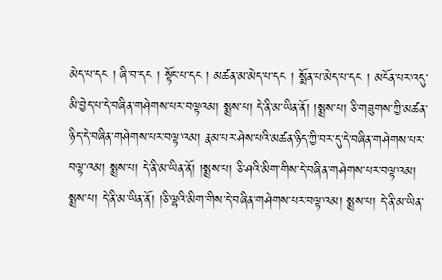མེད་པ་དང ། ཞི་བ་དང ། སྟོང་པ་དང ། མཚན་མ་མེད་པ་དང ། སྨོན་པ་མེད་པ་དང ། མངོན་པར་འདུ་མི་བྱེད་པ་དེ་བཞིན་གཤེགས་པར་བལྟའམ། སྨྲས་པ། དེ་ནི་མ་ཡིན་ནོ། །སྨྲས་པ། ཅི་གཟུགས་ཀྱི་མཚན་ཉིད་དེ་བཞིན་གཤེགས་པར་བལྟ་འམ། རྣམ་པར་ཤེས་པའི་མཚན་ཉིད་ཀྱི་བར་དུ་དེ་བཞིན་གཤེགས་པར་བལྟ་འམ། སྨྲས་པ། དེ་ནི་མ་ཡིན་ནོ། །སྨྲས་པ། ཅི་ཤའི་མིག་གིས་དེ་བཞིན་གཤེགས་པར་བལྟ་འམ། སྨྲས་པ། དེ་ནི་མ་ཡིན་ནོ། །ཅི་ལྷའི་མིག་གིས་དེ་བཞིན་གཤེགས་པར་བལྟ་འམ། སྨྲས་པ། དེ་ནི་མ་ཡིན་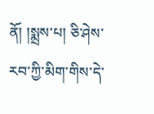ནོ། །སྨྲས་པ། ཅི་ཤེས་རབ་ཀྱི་མིག་གིས་དེ་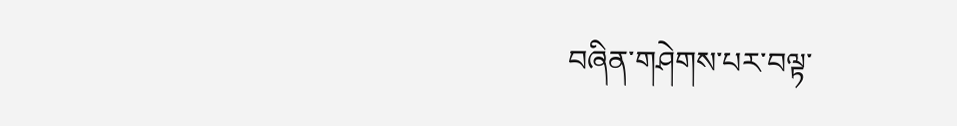བཞིན་གཤེགས་པར་བལྟ་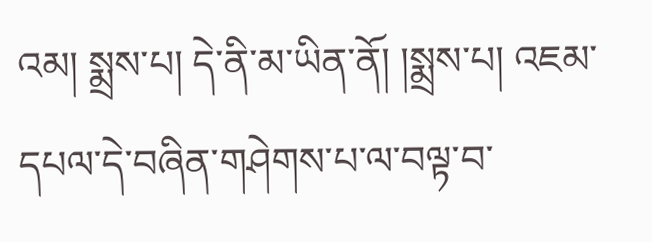འམ། སྨྲས་པ། དེ་ནི་མ་ཡིན་ནོ། །སྨྲས་པ། འཇམ་དཔལ་དེ་བཞིན་གཤེགས་པ་ལ་བལྟ་བ་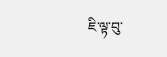ཇི་ལྟ་བུ་